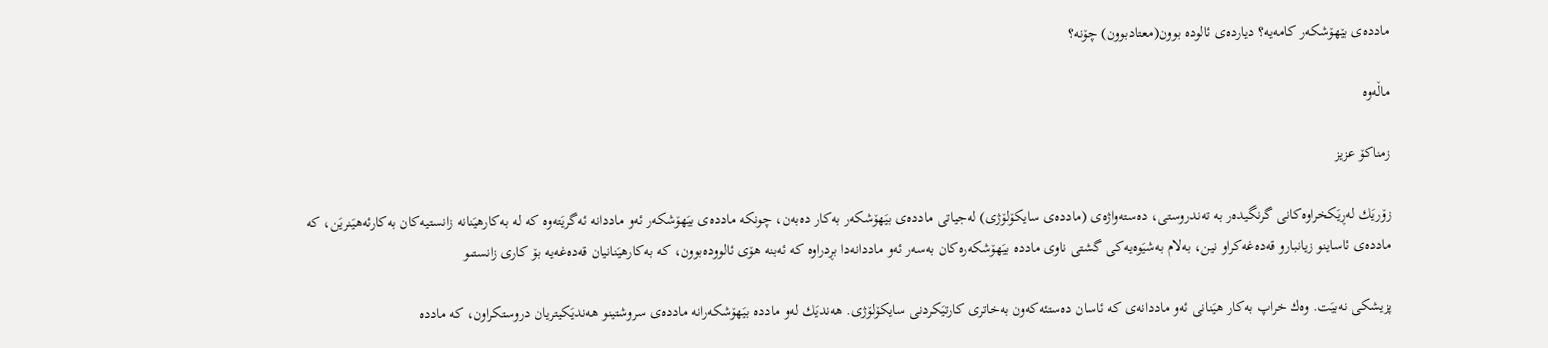مادده‌ى بێهۆشكه‌ر كامه‌یه‌؟ دیارده‌ى ئالوده‌ بوون(معتادبوون) چۆنه‌؟

ماڵه‌وه‌

زمناكۆ عزیز

زۆریَك له‌ڕیَكخراوه‌كانى گرنگیده‌ر به‌ ته‌ندروستى، ده‌سته‌واژه‌ى (مادده‌ى سایكۆلۆژى) له‌جیاتى مادده‌ى بیَهۆشكه‌ر به‌كار ده‌به‌ن، چونكه‌ مادده‌ى بیَهۆشكه‌ر ئه‌و ماددانه‌ ئه‌گریَته‌وه‌ كه‌ له‌ به‌كارهیَنانه‌ زانستیه‌كان به‌كارئه‌هیَنریَن، كه‌ مادده‌ى ئاساینو زیانبارو قه‌ده‌غه‌كراو نین، به‌لام به‌شیَوه‌یه‌كى گشتى ناوى مادده‌ بیَهۆشكه‌ره‌كان به‌سه‌ر ئه‌و ماددانه‌دا بڕدراوه‌ كه‌ ئه‌بنه‌ هۆى ئالووده‌بوون، كه‌ به‌كارهیَنانیان قه‌ده‌غه‌یه‌ بۆ كارى زانستىو

پزیشكى نه‌بیَت. وه‌ك خراپ به‌كار هیَنانى ئه‌و ماددانه‌ى كه‌ ئاسان ده‌ستئه‌كه‌ون به‌خاترى كارتیَكردنى سایكۆلۆژى. هه‌ندیَك له‌و مادده‌ بیَهۆشكه‌رانه‌ مادده‌ى سروشتینو هه‌ندیَكیتریان دروستكراون، كه‌ مادده‌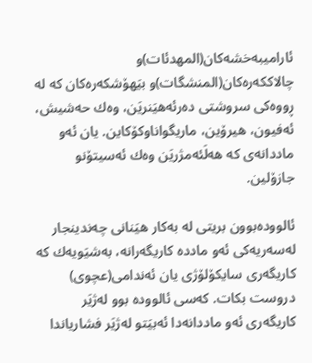ئارامیبه‌خشه‌كان(المهدئات)و  چالاككه‌ره‌كان(المنشگات)و بیَهۆشكه‌ره‌كان كه‌ له‌ ڕووه‌كى سروشتى ده‌رئه‌هیَنریَن، وه‌ك حه‌شیش، ئه‌فیون، هیرۆین، ماریگواناوكۆكاین. یان ئه‌و ماددانه‌ى كه‌ هه‌لَئه‌مژریَن وه‌ك ئه‌سیتۆنو جازۆلین.

ئالووده‌بوون بریتى له‌ به‌كار هیَنانى چه‌ندینجار له‌سه‌ریه‌كى ئه‌و مادده‌ كاریگه‌رانه‌، به‌شیَویه‌ك كه‌ كاریگه‌رى سایكۆلۆژى یان ئه‌ندامى(عچوى) دروست بكات. كه‌سى ئالووده‌ بوو له‌ژیَر كاریگه‌رى ئه‌و ماددانه‌دا ئه‌بیَتو له‌ژیَر فشاریاندا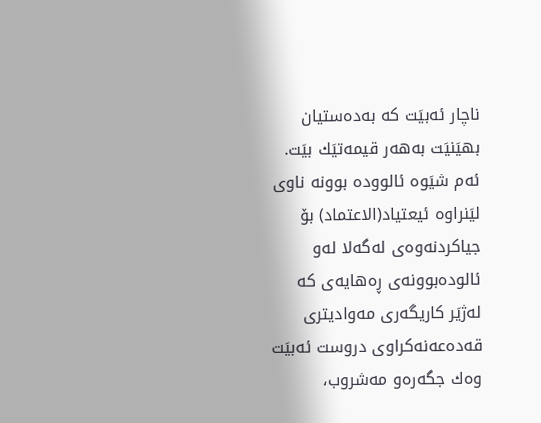ناچار ئه‌بیَت كه‌ به‌ده‌ستیان بهیَنیَت به‌هه‌ر قیمه‌تیَك بیَت. ئه‌م شیَوه‌ ئالووده‌ بوونه‌ ناوى لیَنراوه‌ ئیعتیاد(الاعتماد) بۆ جیاكردنه‌وه‌ى له‌گه‌لا له‌و ئالوده‌بوونه‌ى ڕه‌هایه‌ى كه‌ له‌ژیَر كاریگه‌رى مه‌وادیترى قه‌ده‌عه‌نه‌كراوى دروست ئه‌بیَت وه‌ك جگه‌ره‌و مه‌شروب،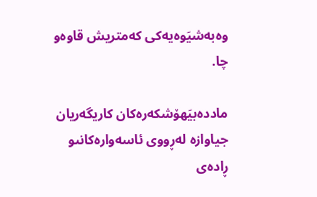وه‌به‌شیَوه‌یه‌كى كه‌متریش قاوه‌و چا.

مادده‌بیَهۆشكه‌ره‌كان كاریگه‌ریان جیاوازه‌ له‌ڕووى ئاسه‌واره‌كانىو ڕاده‌ى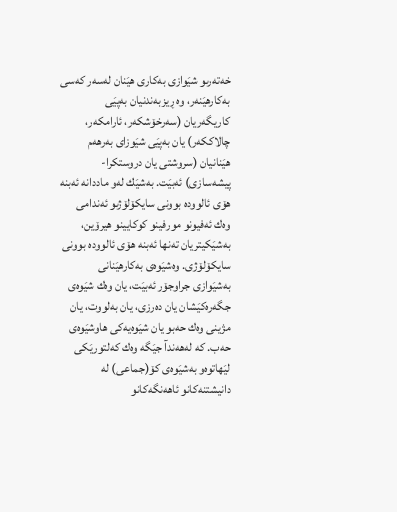خه‌ته‌رىو شیَوازى به‌كارى هیَنان له‌سه‌ر كه‌سى به‌كارهیَنه‌ر، وه‌ ڕیزبه‌ندنیان به‌پیَى كاریگه‌ریان (سه‌رخۆشكه‌ر، ئارامكه‌ر، چالاككه‌ر) یان به‌پیَى شیَوزاى به‌رهه‌م هیَنانیان (سروشتى یان دروستكرا-پیشه‌سازى) ئه‌بیَت. به‌شیَك له‌و ماددانه‌ ئه‌بنه‌ هۆى ئالووده‌ بوونى سایكۆلۆژىو ئه‌ندامى وه‌ك ئه‌فیونو مورفینو كوكایینو هیرۆین، به‌شیَكیتریان ته‌نها ئه‌بنه‌ هۆى ئالووده‌ بوونى سایكۆلۆژى. وه‌شیَوه‌ى به‌كارهیَنانى به‌شیَوازى جراوجۆر ئه‌بیَت، یان وه‌ك شیَوه‌ى جگه‌ره‌كیَشان یان ده‌رزى، یان به‌لووت، یان مژینى وه‌ك حه‌بو یان شیَوه‌یه‌كى هاوشیَوه‌ى حه‌ب. كه‌ له‌هه‌ندآ جیَگه‌ وه‌ك كه‌لتوریَكى لیَهاتوه‌و به‌شیَوه‌ى كۆ(جماعى) له‌ دانیشتنه‌كانو ئاهه‌نگه‌كانو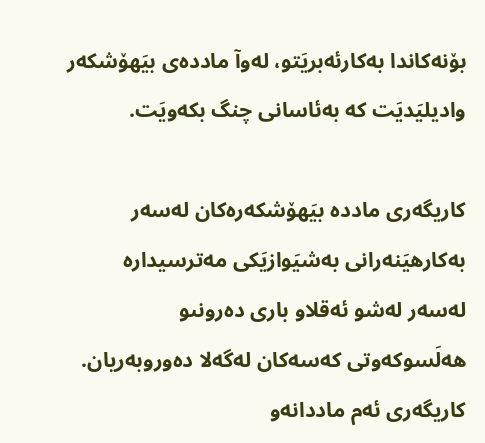بۆنه‌كاندا به‌كارئه‌بریَتو، له‌وآ مادده‌ى بیَهۆشكه‌ر وادیلیَدیَت كه‌ به‌ئاسانى چنگ بكه‌ویَت.

كاریگه‌رى مادده‌ بیَهۆشكه‌ره‌كان له‌سه‌ر به‌كارهیَنه‌رانى به‌شیَوازیَكى مه‌ترسیداره‌ له‌سه‌ر له‌شو ئه‌قلاو بارى ده‌رونىو هه‌لَسوكه‌وتى كه‌سه‌كان له‌گه‌لا ده‌وروبه‌ریان. كاریگه‌رى ئه‌م ماددانه‌و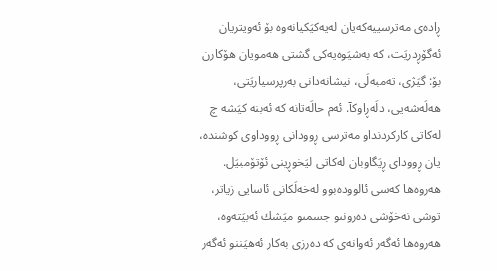ڕاده‌ى مه‌ترسییه‌كه‌یان له‌یه‌كیَكیانه‌وه‌ بۆ ئه‌ویتریان ئه‌گۆڕدریَت، كه‌ به‌شیَوه‌یه‌كى گشتى هه‌مویان هۆكارن بۆ: گیَژى، ته‌مبه‌لَى، نیشانه‌دانى به‌رپرسیاریَتى، هه‌لَه‌شه‌یى، دلَه‌ڕاوكآ. ئه‌م حالَه‌تانه‌ كه‌ ئه‌بنه‌ كیَشه‌ چ له‌كاتى كاركردنداو مه‌ترسى ڕوودانى ڕووداوى كوشنده‌، یان ڕووداى ڕیَگاوبان له‌كاتى لیَخوڕینى ئۆتۆمبیَل. هه‌روه‌ها كه‌سى ئالووده‌بوو له‌خه‌لَكانى ئاسایى زیاتر، توشى نه‌خۆشى ده‌رونىو جسمىو میَشك ئه‌بیَته‌وه‌، هه‌روه‌ها ئه‌گه‌ر ئه‌وانه‌ى كه‌ ده‌رزى به‌كار ئه‌هیَننو ئه‌گه‌ر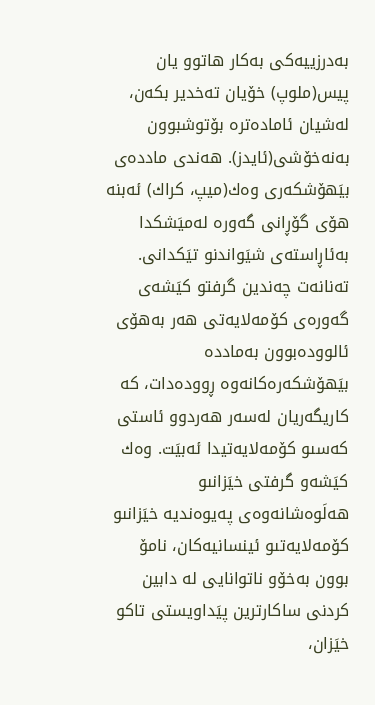به‌درزییه‌كى به‌كار هاتوو یان پیس(ملوپ) خۆیان ته‌خدیر بكه‌ن، له‌شیان ئاماده‌تره‌ بۆتوشبوون به‌نه‌خۆشى(ئایدز). هه‌ندى مادده‌ى بیَهۆشكه‌رى وه‌ك(میپ، كراك) ئه‌بنه‌ هۆى گۆڕانى گه‌وره‌ له‌میَشكدا به‌ئاڕاسته‌ى شیَواندنو تیَكدانى. ته‌نانه‌ت چه‌ندین گرفتو كیَشه‌ى گه‌وره‌ى كۆمه‌لایه‌تى هه‌ر به‌هۆى ئالووده‌بوون به‌مادده‌ بیَهۆشكه‌ره‌كانه‌وه‌ ڕووده‌دات، كه‌ كاریگه‌ریان له‌سه‌ر هه‌ردوو ئاستى كه‌سىو كۆمه‌لایه‌تیدا ئه‌بیَت. وه‌ك كیَشه‌و گرفتى خیَزانىو هه‌لَوه‌شانه‌وه‌ى په‌یوه‌ندیه‌ خیَزانىو كۆمه‌لایه‌تىو ئینسانیه‌كان، نامۆ بوون به‌خۆو ناتوانایى له‌ دابین كردنى ساكارترین پیَداویستى تاكو خیَزان،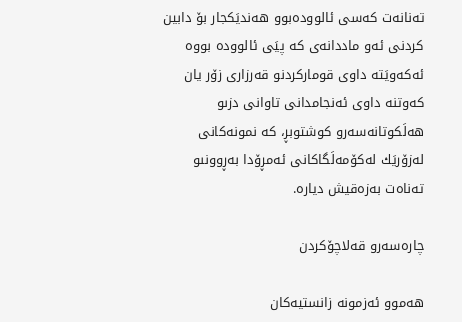ته‌نانه‌ت كه‌سى ئالووده‌بوو هه‌ندیَكجار بۆ دابین كردنى ئه‌و ماددانه‌ى كه‌ پیَى ئالووده‌ بووه‌ ئه‌كه‌ویَته‌ داوى قوماركردنو قه‌رزارى زۆر یان كه‌وتنه‌ داوى ئه‌نجامدانى تاوانى دزىو هه‌لَكوتانه‌سه‌رو كوشتوبڕ، كه‌ نمونه‌كانى له‌زۆریَك له‌كۆمه‌لَگاكانى ئه‌مڕۆدا به‌ڕوونىو ته‌ناه‌ت به‌زه‌قیش دیاره‌.

چاره‌سه‌رو قه‌لاچۆكردن

هه‌موو ئه‌زمونه‌ زانستیه‌كان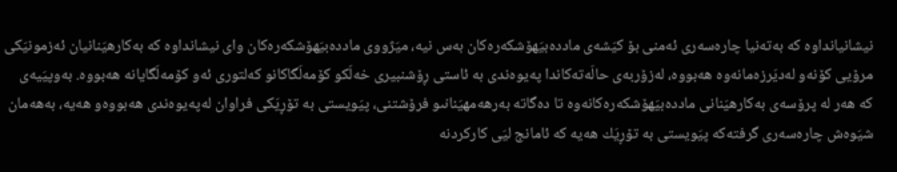نیشانیانداوه‌ كه‌ به‌ته‌نیا چاره‌سه‌رى ئه‌منى بۆ كیَشه‌ى مادده‌بیَهۆشكه‌ره‌كان به‌س نیه‌، میَژووى مادده‌بیَهۆشكه‌ره‌كان واى نیشانداوه‌ كه‌ به‌كارهیَنانیان ئه‌زمونیَكى مرۆیى كۆنه‌و له‌دیَرزه‌مانه‌وه‌ هه‌بووه‌، له‌زۆربه‌ى حالَه‌ته‌كاندا په‌یوه‌ندى به‌ ئاستى ڕۆشنبیرى خه‌لَكو كۆمه‌لَگاكانو كه‌لتورى ئه‌و كۆمه‌لَگایانه‌ هه‌بووه‌. به‌وپیَیه‌ى كه‌ هه‌ر له‌ پرۆسه‌ى به‌كارهیَنانى مادده‌بیَهۆشكه‌ره‌كانه‌وه‌ تا ده‌گاته‌ به‌رهه‌مهیَنانىو فرۆشتنى، پیَویستى به‌ تۆڕیَكى فراوان له‌په‌یوه‌ندى هه‌بووه‌و هه‌یه‌، به‌هه‌مان شیَوه‌ش چاره‌سه‌رى گرفته‌كه‌ پیَویستى به‌ تۆڕیَك هه‌یه‌ كه‌ ئامانج لیَى كاركردنه‌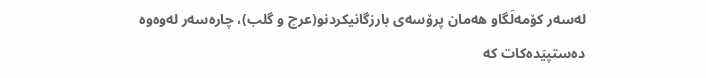له‌سه‌ر كۆمه‌لَگاو هه‌مان پرۆسه‌ى بارزگانیكردنو(عرچ و گلب)، چاره‌سه‌ر له‌وه‌وه‌ ده‌ستپیَده‌كات كه‌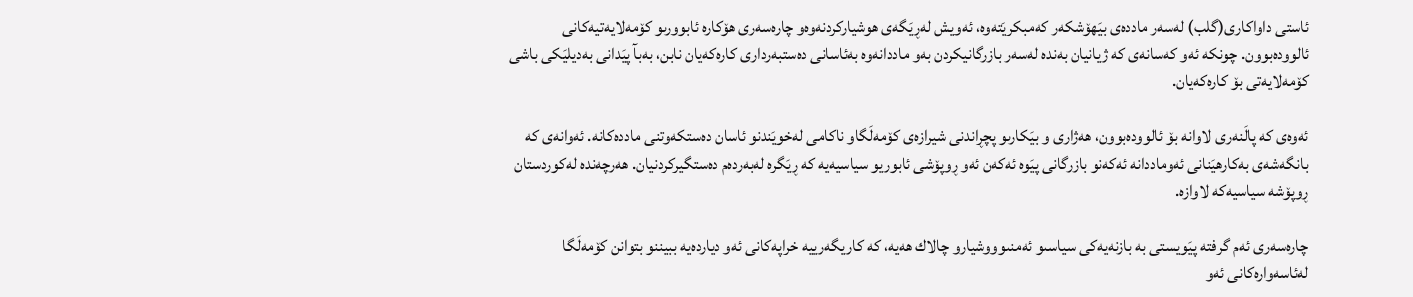ئاستى داواكارى(گلب) له‌سه‌ر مادده‌ى بیَهۆشكه‌ر كه‌مبكریَته‌وه‌، ئه‌ویش له‌ڕیَگه‌ى هوشیاركردنه‌وه‌و چاره‌سه‌رى هۆكاره‌ ئابوورىو كۆمه‌لایه‌تیه‌كانى ئالووده‌بوون. چونكه‌ ئه‌و كه‌سانه‌ى كه‌ ژیانیان به‌نده‌ له‌سه‌ر بازرگانیكردن به‌و ماددانه‌وه‌ به‌ئاسانى ده‌ستبه‌ردارى كاره‌كه‌یان نابن، به‌بآ پیَدانى به‌دیلیَكى باشى كۆمه‌لایه‌تى بۆ كاره‌كه‌یان.

ئه‌وه‌ى كه‌ پالَنه‌رى لاوانه‌ بۆ ئالووده‌بوون، هه‌ژارى و بیَكارىو پچڕاندنى شیرازه‌ى كۆمه‌لَگاو ناكامى له‌خویَندنو ئاسان ده‌ستكه‌وتنى مادده‌كانه‌. ئه‌وانه‌ى كه‌ بانگه‌شه‌ى به‌كارهیَنانى ئه‌وماددانه‌ ئه‌كه‌نو بازرگانى پیَوه‌ ئه‌كه‌ن ئه‌و ڕوپۆشى ئابوریو سیاسیه‌یه‌ كه‌ ڕیَگره‌ له‌به‌رده‌م ده‌ستگیركردنیان. هه‌رچه‌نده‌ له‌كوردستان ڕوپۆشه‌ سیاسیه‌كه‌ لاوازه‌.

چاره‌سه‌رى ئه‌م گرفته‌ پیَویستى به‌ بازنه‌یه‌كى سیاسىو ئه‌منىوووشیارو چالاك هه‌یه‌، كه‌ كاریگه‌رییه‌ خراپه‌كانى ئه‌و دیارده‌یه‌ ببیننو بتوانن كۆمه‌لَگا له‌ئاسه‌واره‌كانى ئه‌و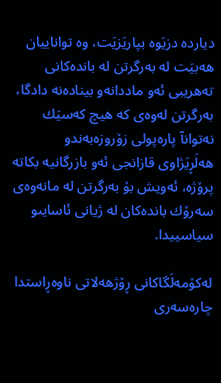دیارده‌ دزیَوه‌ بپاریَزیَت، وه‌ تواناییان هه‌بیَت له‌ به‌رگرتن له‌ بانده‌كانى ته‌هریبى ئه‌و ماددانه‌و بیناده‌نه‌ دادگا، به‌رگرتن له‌وه‌ى كه‌ هیچ كه‌سیَك نه‌توانآ پاره‌پولى زۆروزه‌به‌ندو هه‌لَڕیَژاوى قازانجى ئه‌و بازرگانیه‌ بكاته‌ پرۆژه‌، ئه‌ویش بۆ به‌رگرتن له‌ مانه‌وه‌ى سه‌رۆك بانده‌كان له‌ ژیانى ئاسایىو سیاسییدا.

له‌كۆمه‌لَگاكانى ڕۆژهه‌لاتى ناوه‌ڕاستدا چاره‌سه‌رى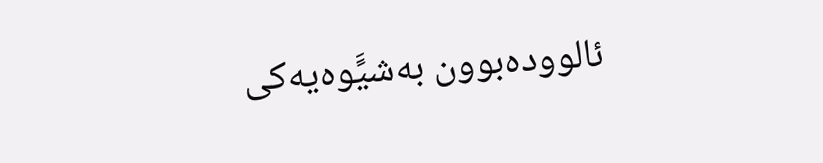ئالووده‌بوون به‌شیًَوه‌یه‌كى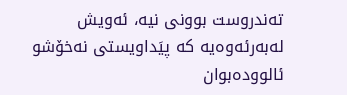ته‌ندروست بوونى نیه‌، ئه‌ویش له‌به‌رئه‌وه‌یه‌ كه‌ پیَداویستى نه‌خۆشو ئالووده‌بوان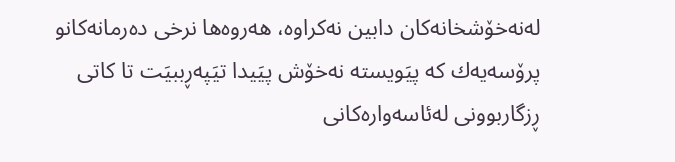له‌نه‌خۆشخانه‌كان دابین نه‌كراوه‌، هه‌روه‌ها نرخى ده‌رمانه‌كانو پرۆسه‌یه‌ك كه‌ پیَویسته‌ نه‌خۆش پیَیدا تیَپه‌ڕببیَت تا كاتى ڕزگاربوونى له‌ئاسه‌واره‌كانى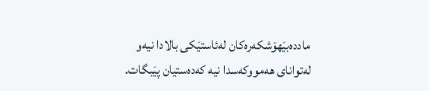مادده‌بیَهۆشكه‌ره‌كان له‌ئاستیَكى بالادا نیه‌و له‌تواناى هه‌مووكه‌سدا نیه‌ كه‌ده‌ستیان پیَبگات.